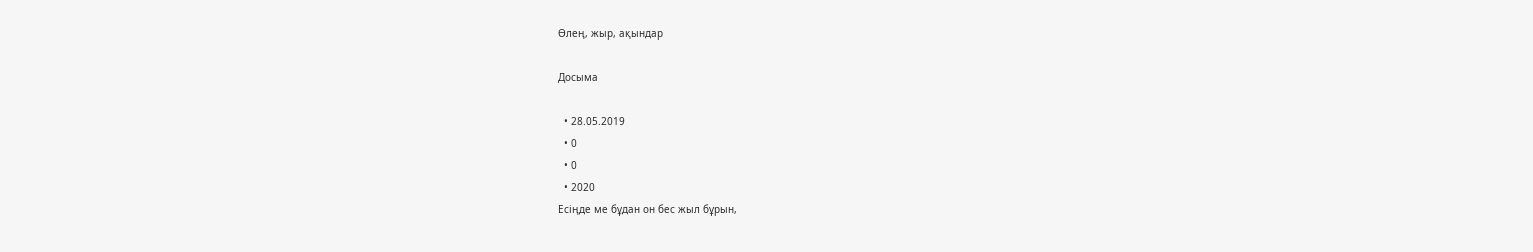Өлең, жыр, ақындар

Досыма

  • 28.05.2019
  • 0
  • 0
  • 2020
Есіңде ме бұдан он бес жыл бұрын,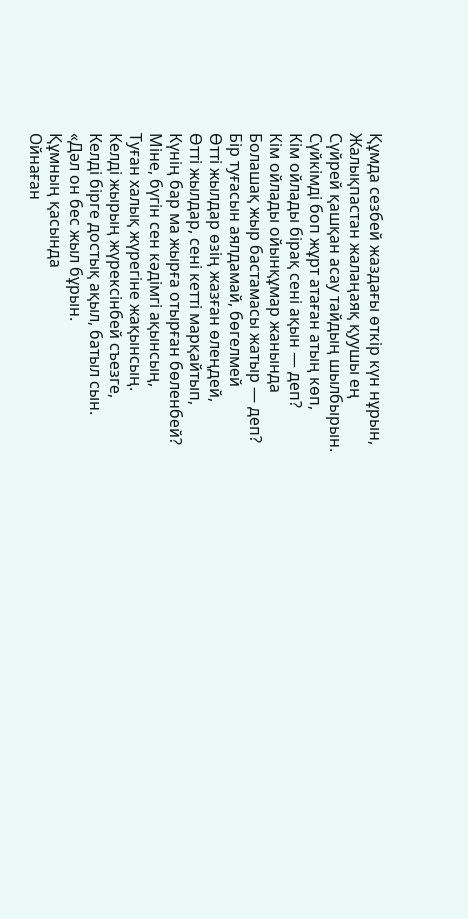Құмда сезбей жаздағы өткір күн нұрын,
Жалықпастан жалаңаяқ қуушы ең
Сүйрей қашқан асау тайдың шылбырын.
Сүйкімді боп жұрт атаған атың көп,
Кім ойлады бірақ сені ақын — деп?
Кім ойлады ойынқұмар жанында
Болашақ жыр бастамасы жатыр — деп?
Бір туғасын аялдамай, бөгелмей
Өтті жылдар өзің жазған өлеңдей,
Өтті жылдар, сені кетті марқайтып,
Күнің бар ма жырға отырған бөленбей?
Міне, бүгін сен кәдімгі ақынсың,
Туған халық жүрегіне жақынсың.
Келді жырың жүрексінбей съезге,
Келді бірге достық ақыл, батыл сын.
«Дәл он бес жыл бұрын.
Құмның қасында
Ойнаған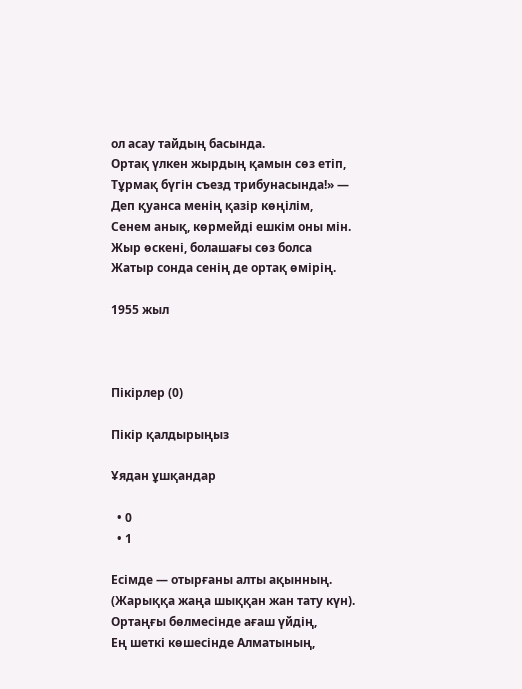ол асау тайдың басында.
Ортақ үлкен жырдың қамын сөз етіп,
Тұрмақ бүгін съезд трибунасында!» —
Деп қуанса менің қазір көңілім,
Сенем анық, көрмейді ешкім оны мін.
Жыр өскені, болашағы сөз болса
Жатыр сонда сенің де ортақ өмірің.

1955 жыл



Пікірлер (0)

Пікір қалдырыңыз

Ұядан ұшқандар

  • 0
  • 1

Есімде — отырғаны алты ақынның.
(Жарыққа жаңа шыққан жан тату күн).
Ортаңғы бөлмесінде ағаш үйдің,
Ең шеткі көшесінде Алматының,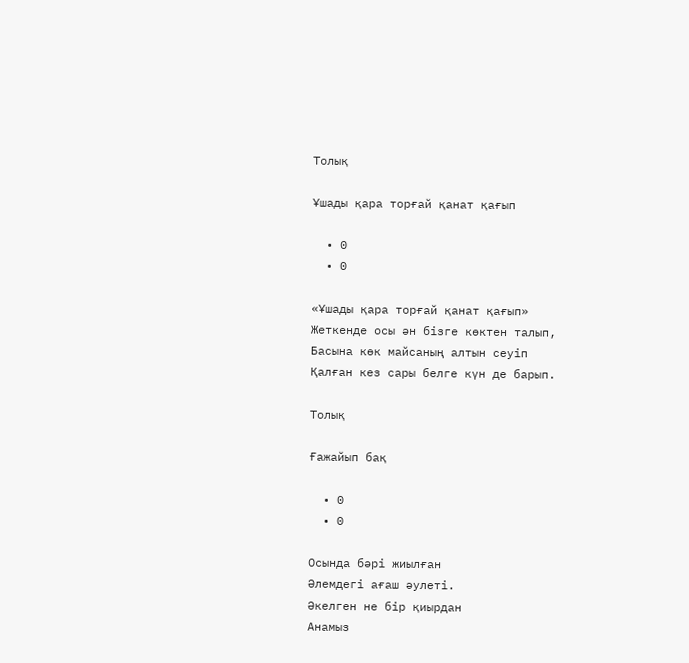Толық

Ұшады қара торғай қанат қағып

  • 0
  • 0

«Ұшады қара торғай қанат қағып»
Жеткенде осы ән бізге көктен талып,
Басына көк майсаның алтын сеуіп
Қалған кез сары белге күн де барып.

Толық

Ғажайып бақ

  • 0
  • 0

Осында бәрі жиылған
Әлемдегі ағаш әулеті.
Әкелген не бір қиырдан
Анамыз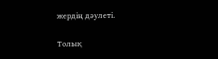жердің дәулеті.

Толық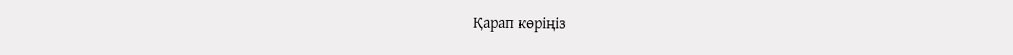Қарап көріңіз